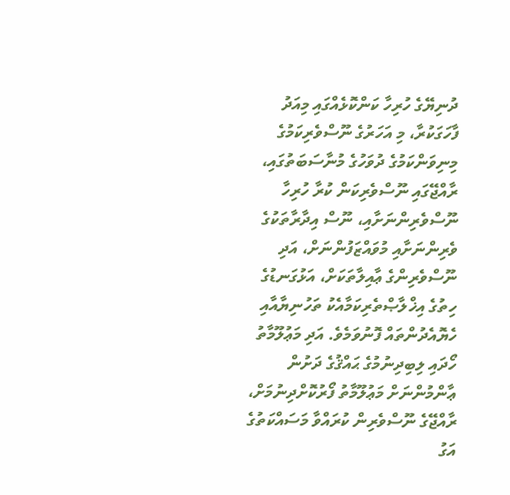ދުނިޔޭގެ ހުރިހާ ކަންކޮޅެއްގައި މިއަދު ފާހަގަކުރާ، މި އަހަރުގެ ނޫސްވެރިކަމުގެ މިނިވަންކަމުގެ ދުވަހުގެ މުނާސަބަތުގައި، ރާއްޖޭގައި ނޫސްވެރިކަން ކުރާ ހުރިހާ ނޫސްވެރިންނަށާއި، ނޫސް އިދާރާތަކުގެ ވެރިންނަށާއި މުވައްޒަފުންނަށް، އަދި ނޫސްވެރިންގެ ޢާއިލާތަކަށް، އަޅުގަނޑުގެ ހިތުގެ އިޚްލާޞްތެރިކަމާއެކު ތަހުނިޔާއާއި ހެޔޮއެދުންތައް ފޮނުވަމެވެ. އަދި މަޢުލޫމާތު ހޯދައި ލިބިދިނުމުގެ ޙައްޤުގެ ދަށުން ޢާންމުންނަށް މަޢުލޫމާތު ފޯރުކޮށްދިނުމަށް، ރާއްޖޭގެ ނޫސްވެރިން ކުރައްވާ މަސައްކަތުގެ އަގު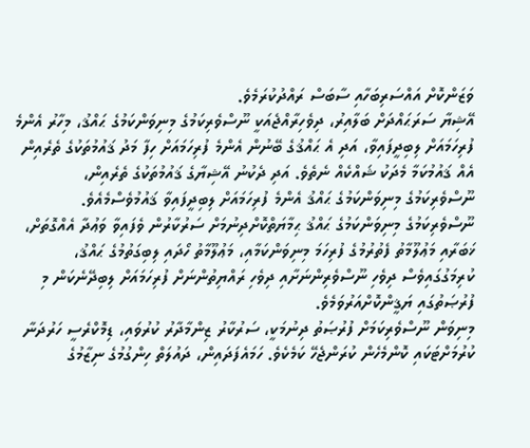ވަޒަންކޮށް އައްސަރިބަހާއި ސާބަސް ރައްދުކުރަމެވެ.
އޭޝިޔާ ސަރަޙައްދަށް ބަލާއިރު، ދިވެހިރާއްޖެއަކީ ނޫސްވެރިކަމުގެ މިނިވަންކަމުގެ ޙައްޤު، މިހާރު އެންމެ ފުރިހަމައަށް ލިބިދީފައިވާ، އަދި އެ ޙައްޤުގެ ބޭނުން އެންމެ ފުރިހަމައަށް ހިފާ މަދު ޤައުމުތަކުގެ ތެރެއިން އެއް ޤައުމުކަމާ މެދަކު ޝައްކެއް ނެތެވެ. އަދި ދެކުނު އޭޝިޔާގެ ޤައުމުތަކުގެ ތެރެއިން، ނޫސްވެރިކަމުގެ މިނިވަންކަމުގެ ޙައްޤު އެންމެ ފުރިހަމައަށް ލިބިދީފައިވާ ޤައުމުވެސްމެއެވެ. ނޫސްވެރިކަމުގެ މިނިވަންކަމުގެ ޙައްޤު ޙިމާޔަތްކޮށްދިނުމަށް ސަރުކާރުން ވެފައިވާ ވަޢުދާ އެއްގޮތަށް، ޚަބަރާއި މަޢުލޫމާތު ފެތުރުމުގެ ފުރިހަމަ މިނިވަންކަމާއި، މަޢުލޫމާތު ހޯދައި ލިބިގަތުމުގެ ޙައްޤު، ކުރިމަގުގައިވެސް ދިވެހި ނޫސްވެރިންނަށާއި ދިވެހި ރައްޔިތުންނަށް ފުރިހަމައަށް ލިބިދޭނެކަން މި ފުރުޞަތުގައި ޔަޤީންކޮށްއަރުވަމެވެ.
މިނިވަން ނޫސްވެރިކަމަށް ފުރުޞަތު ދިނުމަކީ، ސަރުކާރު ޒިންމާދާރު ކުރުވައި، ޑިމޮކްރެސީ ހަރުދަނާ ކުރުމަށްޓަކައި ކޮންމެހެން ކުރަންޖެހޭ ކަމެކެވެ. ހަމައެފަދައިން، ދައުލަތް ހިންގުމުގެ ނިޒާމުގެ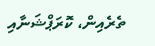ތެރެއިން، ކޮރަޕްޝަނާއި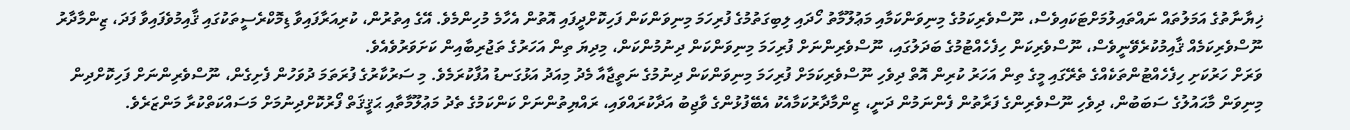ޚިޔާނާތުގެ އަމަލުތައް ނައްތައިލުމަށްޓަކައިވެސް، ނޫސްވެރިކަމުގެ މިނިވަންކަމާއި މަޢުލޫމާތު ހޯދައި ލިބިގަތުމުގެ ފުރިހަމަ މިނިވަންކަން ފަހިކޮށްދީފައި އޮތުން އެހާމެ މުހިންމެވެ. އޭގެ އިތުރުން، ކުރިއަރާފައިވާ ޑިމޮކްރެސީތަކުގައި ޤާއިމުވެފައިވާ ފަދަ، ޒިންމާދާރު ނޫސްވެރިކަމެއް ޤާއިމުކުރެވޭނީވެސް، ނޫސްވެރިކަން ހިފެހެއްޓުމުގެ ބަދަލުގައި، ނޫސްވެރިންނަށް ފުރިހަމަ މިނިވަންކަން ދިނުމުންކަން، މިދިޔަ ތިން އަހަރުގެ ތަޖުރިބާއިން ކަށަވަރުވެއެވެ.
ވަރަށް ހަރުކަށި ހިފެހެއްޓުންތަކެއްގެ ތެރޭގައި މީގެ ތިން އަހަރު ކުރިން އޮތް ދިވެހި ނޫސްވެރިކަމަށް ފުރިހަމަ މިނިވަންކަން ދިނުމުގެ ނަތީޖާއާ މެދު މިއަދު އަޅުގަނޑު އުފާކުރަމެވެ. މި ސަރުކާރުގެ ފުރަތަމަ ދުވަހުން ފެށިގެން، ނޫސްވެރިންނަށް ފަހިކޮށްދިން މިނިވަން މާޙައުލުގެ ސަބަބުން، ދިވެހި ނޫސްވެރިންގެ ފަރާތުން ފެންނަމުން ދަނީ، ޒިންމާދާރުކަމާއެކު އެބޭފުޅުންގެ ވާޖިބު އަދާކުރައްވައި، ރައްޔިތުންނަށް ކަންކަމުގެ ތެދު މަޢުލޫމާތާއި ޙަޤީޤަތް ފޯރުކޮށްދިނުމަށް މަސައްކަތްކުރާ މަންޒަރެވެ.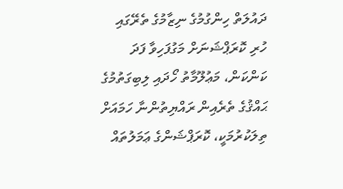ދައުލަތް ހިންގުމުގެ ނިޒާމުގެ ތެރޭގައި ހުރި ކޮރަޕްޝަނަށް މަގުފަހިވާ ފަދަ ކަންކަން، މަޢުލޫމާތު ހޯދައި ލިބިގަތުމުގެ ޙައްޤުގެ ތެރެއިން ރައްޔިތުންނާ ހަމައަށް ތިލަކުރުމަކީ، ކޮރަޕްޝަންގެ ޢަމަލުތައް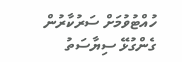ހުއްޓުވުމަށް ސަރުކާރުން ގެންގުޅޭ ސިޔާސަތު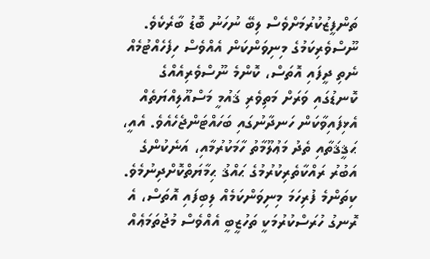ތަންފީޒުކުރުމަށްވެސް ލިބޭ ނުހަނު ބޮޑު ބާރެކެވެ.
ނޫސްވެރިކަމުގެ މިނިވަންކަން އެއްވެސް ހިފެހެއްޓުމެއް ނެތި ދީފައި އޮތަސް، ކޮންމެ ނޫސްވެރިއެއްގެ ކޮނޑުގައި ވަރަށް މަތިވެރި ޤައުމީ މަސްއޫލިއްޔަތެއް އެޅިފައިވާކަން ހަނދާނުގައި ބަހައްޓަންޖެހެއެވެ. އެއީ، ޙަޤީޤަތާއި ތެދު މަޢުލޫމާތު ހާމަކުރުމާއި، އަނެކުންގެ އަބުރު ރައްކާތެރިކުރުމުގެ ޙައްޤު ޙިމާޔަތްކޮށްދިނުމެވެ. ކިތަންމެ ފުރިހަމަ މިނިވަންކަމެއް ލިބިފައި އޮތަސް، އެ ރޮނގު ހުރަސްކުރުމަކީ ތަހުޒީބީ އެއްވެސް މުޖުތަމަޢެއް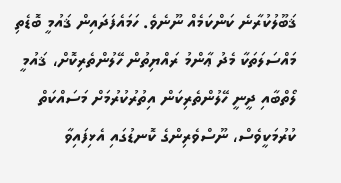ޤަބޫލުކުރާނެ ކަންކަމެއް ނޫނެވެ. ހަމައެފަދައިން ޤައުމީ ބޮޑެތި މައްސަލަތަކާ މެދު ޢާންމު ރައްޔިތުން ހޭލުންތެރިކޮށް، ޤައުމީ ލޯތްބާއި ދީނީ ހޭލުންތެރިކަން އިތުރުކުރުމަށް މަސައްކަތް ކުރުމަކީވެސް، ނޫސްވެރިންގެ ކޮނޑުގައި އެޅިފައިވާ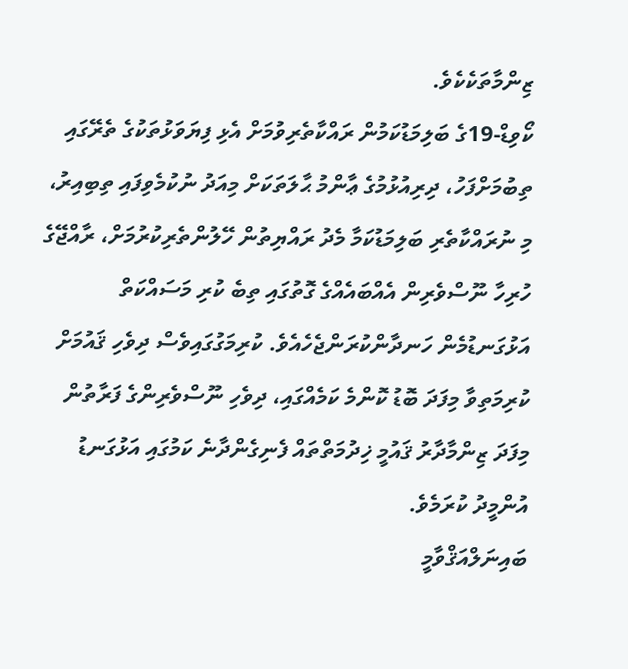ޒިންމާތަކެކެވެ.
ކޯވިޑް-19ގެ ބަލިމަޑުކަމުން ރައްކާތެރިވުމަށް އެޅި ފިޔަވަޅުތަކުގެ ތެރޭގައި ތިބުމަށްފަހު، ދިރިއުޅުމުގެ ޢާންމު ޙާލަތަކަށް މިއަދު ނުކުމެވިފައި ތިބިއިރު، މި ނުރައްކާތެރި ބަލިމަޑުކަމާ މެދު ރައްޔިތުން ހޭލުންތެރިކުރުމަށް، ރާއްޖޭގެ ހުރިހާ ނޫސްވެރިން އެއްބައެއްގެ ގޮތުގައި ތިބެ ކުރި މަސައްކަތް އަޅުގަނޑުމެން ހަނދާންކުރަންޖެހެއެވެ. ކުރިމަގުގައިވެސް ދިވެހި ޤައުމަށް ކުރިމަތިވާ މިފަދަ ބޮޑު ކޮންމެ ކަމެއްގައި، ދިވެހި ނޫސްވެރިންގެ ފަރާތުން މިފަދަ ޒިންމާދާރު ޤައުމީ ޚިދުމަތްތައް ފެނިގެންދާނެ ކަމުގައި އަޅުގަނޑު އުންމީދު ކުރަމެވެ.
ބައިނަލްއަޤްވާމީ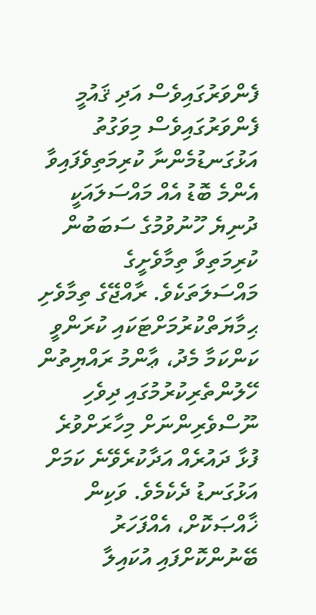ފެންވަރުގައިވެސް އަދި ޤައުމީ ފެންވަރުގައިވެސް މިވަގުތު އަޅުގަނޑުމެންނާ ކުރިމަތިވެފައިވާ އެންމެ ބޮޑު އެއް މައްސަލައަކީ ދުނިޔެ ހޫނުވުމުގެ ސަބަބުން ކުރިމަތިވާ ތިމާވެށީގެ މައްސަލަތަކެވެ. ރާއްޖޭގެ ތިމާވެށި ޙިމާޔަތްކުރުމަށްޓަކައި ކުރަންވީ ކަންކަމާ މެދު، ޢާންމު ރައްޔިތުން ހޭލުންތެރިކުރުމުގައި ދިވެހި ނޫސްވެރިންނަށް މިހާރަށްވުރެ ފުޅާ ދައުރެއް އަދާކުރެވޭނެ ކަމަށް އަޅުގަނޑު ދެކެމެވެ. ވަކިން ޚާއްޞަކޮށް، އެއްފަހަރު ބޭނުންކޮށްފައި އުކައިލާ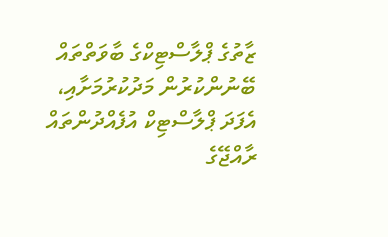ޒާތުގެ ޕްލާސްޓިކްގެ ބާވަތްތައް ބޭނުންކުރުން މަދުކުރުމަށާއި، އެފަދަ ޕްލާސްޓިކް އުފެއްދުންތައް ރާއްޖޭގެ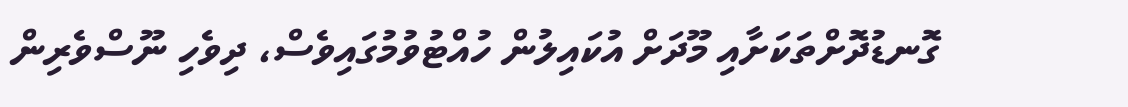ގޮނޑުދޮށްތަކަށާއި މޫދަށް އުކައިލުން ހުއްޓުވުމުގައިވެސް، ދިވެހި ނޫސްވެރިން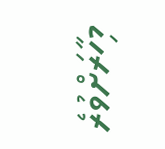މިހާރަށްވުރެ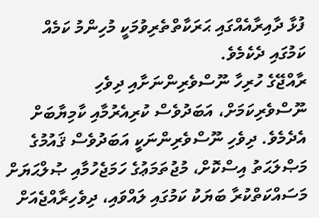ފުޅާ ދާއިރާއެއްގައި ޙަރަކާތްތެރިވުމަކީ މުހިންމު ކަމެއް ކަމުގައި ދެކެމެވެ.
ރާއްޖޭގެ ހުރިހާ ނޫސްވެރިންނަށާއި ދިވެހި ނޫސްވެރިކަމަށް، އަބަދުވެސް ކުރިއެރުމާއި ކާމިޔާބަށް އެދެމެވެ. ދިވެހި ނޫސްވެރިންނަކީ އަބަދުވެސް ޤައުމުގެ މަޞްލަޙަތު އިސްކޮށް، މުޖުތަމަޢުގެ ހަމަޖެހުމާއި ޞުލްޙަޔަށް މަސައްކަތްކުރާ ބަޔަކު ކަމުގައި ލައްވައި، ދިވެހިރާއްޖެއަށް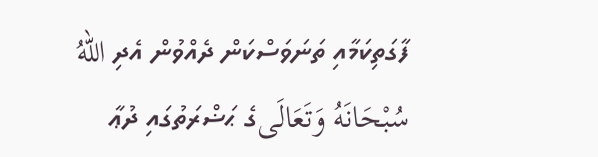ފާގަތިކަމާއި ތަނަވަސްކަން ދެއްވުން އެދި اللهُ سُبْحَانَهُ وَتَعَالَىގެ ޙަޟްރަތުގައި ދުޢާ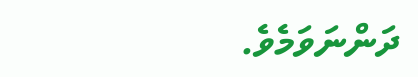ދަންނަވަމެވެ.